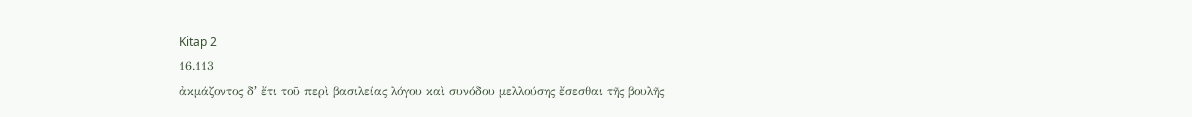Kitap 2
16.113
ἀκμάζοντος δʼ ἔτι τοῦ περὶ βασιλείας λόγου καὶ συνόδου μελλούσης ἔσεσθαι τῆς βουλῆς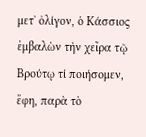μετʼ ὀλίγον, ὁ Κάσσιος ἐμβαλὼν τὴν χεῖρα τῷ Βρούτῳ τί ποιήσομεν, ἔφη, παρὰ τὸ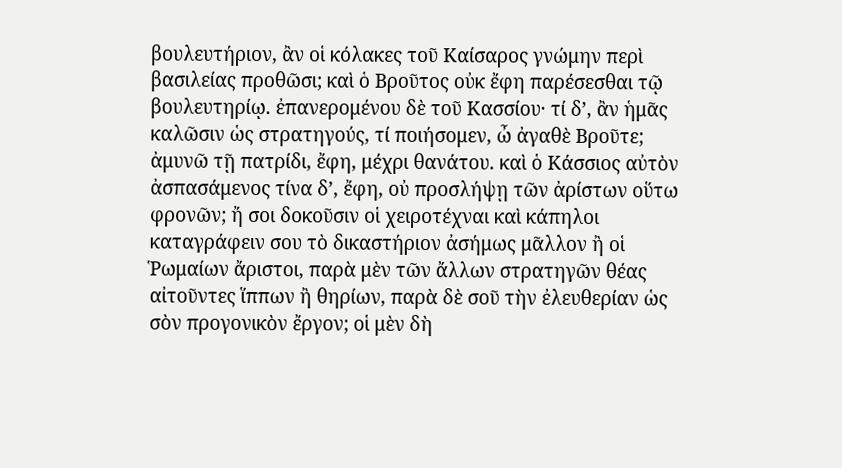βουλευτήριον, ἂν οἱ κόλακες τοῦ Καίσαρος γνώμην περὶ βασιλείας προθῶσι; καὶ ὁ Βροῦτος οὐκ ἔφη παρέσεσθαι τῷ βουλευτηρίῳ. ἐπανερομένου δὲ τοῦ Κασσίου· τί δʼ, ἂν ἡμᾶς καλῶσιν ὡς στρατηγούς, τί ποιήσομεν, ὦ ἀγαθὲ Βροῦτε; ἀμυνῶ τῇ πατρίδι, ἔφη, μέχρι θανάτου. καὶ ὁ Κάσσιος αὐτὸν ἀσπασάμενος τίνα δʼ, ἔφη, οὐ προσλήψῃ τῶν ἀρίστων οὕτω φρονῶν; ἤ σοι δοκοῦσιν οἱ χειροτέχναι καὶ κάπηλοι καταγράφειν σου τὸ δικαστήριον ἀσήμως μᾶλλον ἢ οἱ Ῥωμαίων ἄριστοι, παρὰ μὲν τῶν ἄλλων στρατηγῶν θέας αἰτοῦντες ἵππων ἢ θηρίων, παρὰ δὲ σοῦ τὴν ἐλευθερίαν ὡς σὸν προγονικὸν ἔργον; οἱ μὲν δὴ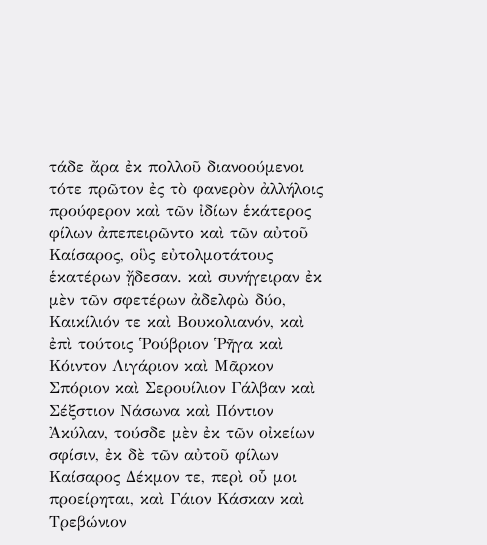τάδε ἄρα ἐκ πολλοῦ διανοούμενοι τότε πρῶτον ἐς τὸ φανερὸν ἀλλήλοις προύφερον καὶ τῶν ἰδίων ἑκάτερος φίλων ἀπεπειρῶντο καὶ τῶν αὐτοῦ Καίσαρος, οὓς εὐτολμοτάτους ἑκατέρων ᾔδεσαν. καὶ συνήγειραν ἐκ μὲν τῶν σφετέρων ἀδελφὼ δύο, Καικίλιόν τε καὶ Βουκολιανόν, καὶ ἐπὶ τούτοις Ῥούβριον Ῥῆγα καὶ Κόιντον Λιγάριον καὶ Μᾶρκον Σπόριον καὶ Σερουίλιον Γάλβαν καὶ Σέξστιον Νάσωνα καὶ Πόντιον Ἀκύλαν, τούσδε μὲν ἐκ τῶν οἰκείων σφίσιν, ἐκ δὲ τῶν αὐτοῦ φίλων Καίσαρος Δέκμον τε, περὶ οὗ μοι προείρηται, καὶ Γάιον Κάσκαν καὶ Τρεβώνιον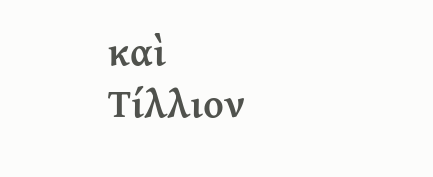καὶ Τίλλιον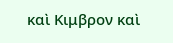καὶ Κιμβρον καὶ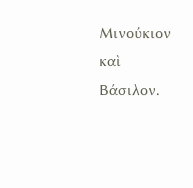Μινούκιον καὶ Βάσιλον.